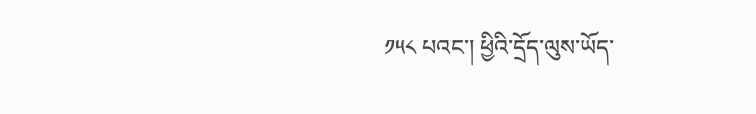༡༥༨ པའང་། ཕྱིའི་དྲོད་ལུས་ཡོད་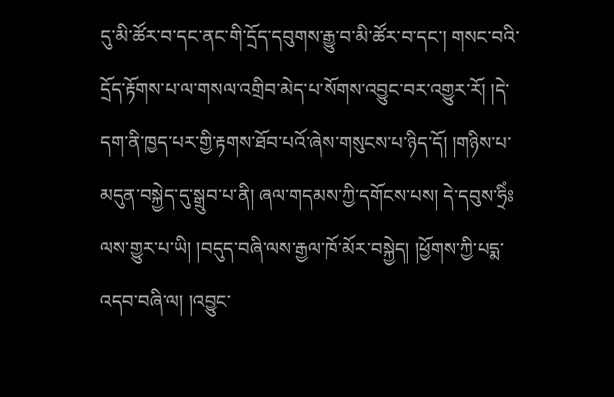དུ་མི་ཚོར་བ་དང་ནང་གི་དྲོད་དབུགས་རྒྱུ་བ་མི་ཚོར་བ་དང་། གསང་བའི་དྲོད་རྟོགས་པ་ལ་གསལ་འགྲིབ་མེད་པ་སོགས་འབྱུང་བར་འགྱུར་རོ། །དེ་དག་ནི་ཁྱད་པར་གྱི་རྟགས་ཐོབ་པའོ་ཞེས་གསུངས་པ་ཉིད་དོ། །གཉིས་པ་མདུན་བསྐྱེད་དུ་སྒྲུབ་པ་ནི། ཞལ་གདམས་ཀྱི་དགོངས་པས། དེ་དབུས་ཧྲིཾཿལས་གྱུར་པ་ཡི། །བདུད་བཞི་ལས་རྒྱལ་ཁོ་མོར་བསྐྱེད། །ཕྱོགས་ཀྱི་པདྨ་འདབ་བཞི་ལ། །འབྱུང་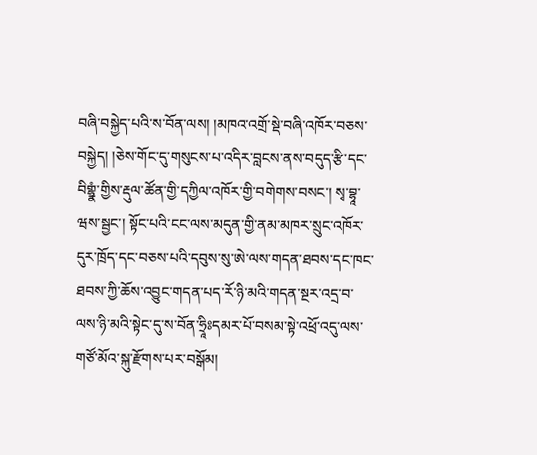བཞི་བསྐྱེད་པའི་ས་བོན་ལས། །མཁའ་འགྲོ་སྡེ་བཞི་འཁོར་བཅས་བསྐྱེད། །ཅེས་གོང་དུ་གསུངས་པ་འདིར་བླངས་ནས་བདུད་རྩི་དང་བིགྷྣཾ་གྱིས་རྡུལ་ཚོན་གྱི་དཀྱིལ་འཁོར་གྱི་བགེགས་བསང་། སྭ་བྷཱ་ཝས་སྦྱང་། སྟོང་པའི་ངང་ལས་མདུན་གྱི་ནམ་མཁར་སྲུང་འཁོར་དུར་ཁྲོད་དང་བཅས་པའི་དབུས་སུ་ཨེ་ལས་གདན་ཐབས་དང་ཁང་ཐབས་ཀྱི་ཆོས་འབྱུང་གདན་པད་རོ་ཉི་མའི་གདན་སྔར་འདྲ་བ་ལས་ཉི་མའི་སྟེང་དུ་ས་བོན་ཧྲཱིཿདམར་པོ་བསམ་སྟེ་འཕྲོ་འདུ་ལས་གཙོ་མོའ་སྐུ་རྫོགས་པར་བསྒོམ།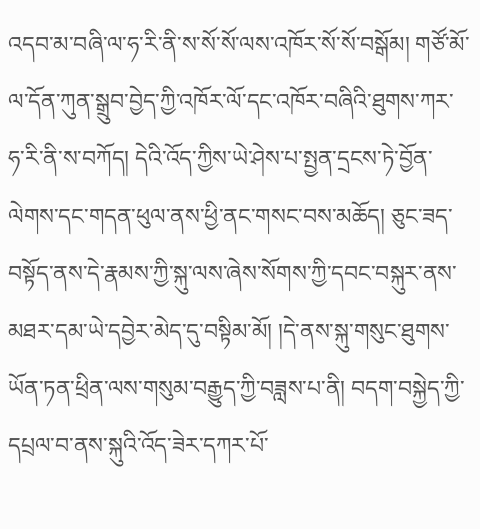འདབ་མ་བཞི་ལ་ཧ་རི་ནི་ས་སོ་སོ་ལས་འཁོར་སོ་སོ་བསྒོམ། གཙོ་མོ་ལ་དོན་ཀུན་སྒྲུབ་བྱེད་ཀྱི་འཁོར་ལོ་དང་འཁོར་བཞིའི་ཐུགས་ཀར་ཧ་རི་ནི་ས་བཀོད། དེའི་འོད་ཀྱིས་ཡེ་ཤེས་པ་སྤྱན་དྲངས་ཏེ་བྱོན་ལེགས་དང་གདན་ཕུལ་ནས་ཕྱི་ནང་གསང་བས་མཆོད། ཅུང་ཟད་བསྟོད་ནས་དེ་རྣམས་ཀྱི་སྐུ་ལས་ཞེས་སོགས་ཀྱི་དབང་བསྐུར་ནས་མཐར་དམ་ཡེ་དབྱེར་མེད་དུ་བསྟིམ་མོ། །དེ་ནས་སྐུ་གསུང་ཐུགས་ཡོན་ཏན་ཕྲིན་ལས་གསུམ་བརྒྱུད་ཀྱི་བཟླས་པ་ནི། བདག་བསྐྱེད་ཀྱི་དཔྲལ་བ་ནས་སྐུའི་འོད་ཟེར་དཀར་པོ་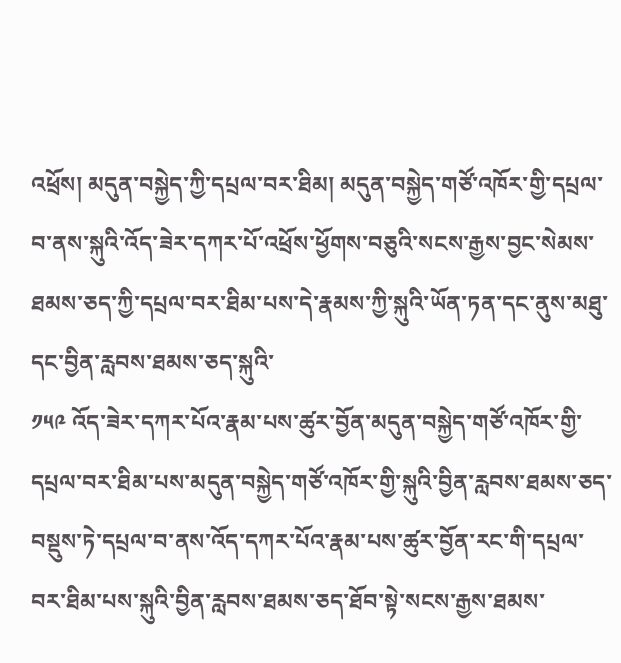འཕྲོས། མདུན་བསྐྱེད་ཀྱི་དཔྲལ་བར་ཐིམ། མདུན་བསྐྱེད་གཙོ་འཁོར་གྱི་དཔྲལ་བ་ནས་སྐུའི་འོད་ཟེར་དཀར་པོ་འཕྲོས་ཕྱོགས་བཅུའི་སངས་རྒྱས་བྱང་སེམས་ཐམས་ཅད་ཀྱི་དཔྲལ་བར་ཐིམ་པས་དེ་རྣམས་ཀྱི་སྐུའི་ཡོན་ཏན་དང་ནུས་མཐུ་དང་བྱིན་རླབས་ཐམས་ཅད་སྐུའི་
༡༥༩ འོད་ཟེར་དཀར་པོའ་རྣམ་པས་ཚུར་བྱོན་མདུན་བསྐྱེད་གཙོ་འཁོར་གྱི་དཔྲལ་བར་ཐིམ་པས་མདུན་བསྐྱེད་གཙོ་འཁོར་གྱི་སྐུའི་བྱིན་རླབས་ཐམས་ཅད་བསྡུས་ཏེ་དཔྲལ་བ་ནས་འོད་དཀར་པོའ་རྣམ་པས་ཚུར་བྱོན་རང་གི་དཔྲལ་བར་ཐིམ་པས་སྐུའི་བྱིན་རླབས་ཐམས་ཅད་ཐོབ་སྟེ་སངས་རྒྱས་ཐམས་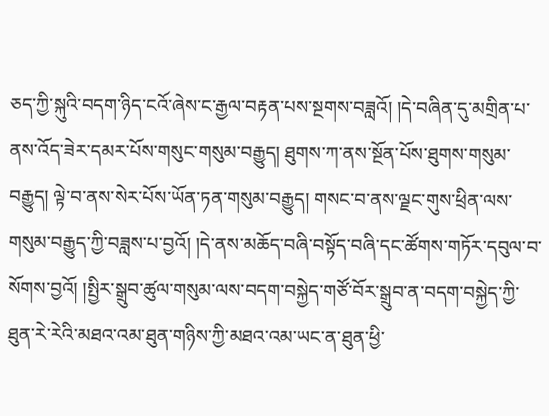ཅད་ཀྱི་སྐུའི་བདག་ཉིད་ངའོ་ཞེས་ང་རྒྱལ་བརྟན་པས་སྔགས་བཟླའོ། །དེ་བཞིན་དུ་མགྲིན་པ་ནས་འོད་ཟེར་དམར་པོས་གསུང་གསུམ་བརྒྱུད། ཐུགས་ཀ་ནས་སྔོན་པོས་ཐུགས་གསུམ་བརྒྱུད། ལྟེ་བ་ནས་སེར་པོས་ཡོན་ཏན་གསུམ་བརྒྱུད། གསང་བ་ནས་ལྗང་གུས་ཕྲིན་ལས་གསུམ་བརྒྱུད་ཀྱི་བཟླས་པ་བྱའོ། །དེ་ནས་མཆོད་བཞི་བསྟོད་བཞི་དང་ཚོགས་གཏོར་དབུལ་བ་སོགས་བྱའོ། །སྤྱིར་སྒྲུབ་ཚུལ་གསུམ་ལས་བདག་བསྐྱེད་གཙོ་བོར་སྒྲུབ་ན་བདག་བསྐྱེད་ཀྱི་ཐུན་རེ་རེའི་མཐའ་འམ་ཐུན་གཉིས་ཀྱི་མཐའ་འམ་ཡང་ན་ཐུན་ཕྱི་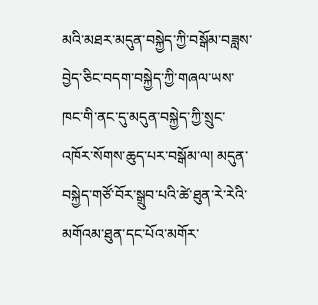མའི་མཐར་མདུན་བསྐྱེད་ཀྱི་བསྒོམ་བཟླས་བྱེད་ཅིང་བདག་བསྐྱེད་ཀྱི་གཞལ་ཡས་ཁང་གི་ནང་དུ་མདུན་བསྐྱེད་ཀྱི་སྲུང་འཁོར་སོགས་ཆུད་པར་བསྒོམ་ལ། མདུན་བསྐྱེད་གཙོ་བོར་སྒྲུབ་པའི་ཚེ་ཐུན་རེ་རེའི་མགོའམ་ཐུན་དང་པོའ་མགོར་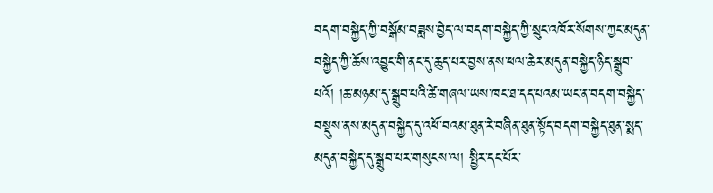བདག་བསྐྱེད་ཀྱི་བསྒོམ་བཟླས་བྱེད་ལ་བདག་བསྐྱེད་ཀྱི་སྲུང་འཁོར་སོགས་ཀྱང་མདུན་བསྐྱེད་ཀྱི་ཆོས་འབྱུང་གི་ནང་དུ་ཆུད་པར་བྱས་ནས་ཕལ་ཆེར་མདུན་བསྐྱེད་ཉིད་སྒྲུབ་པའོ། །ཆ་མཉམ་དུ་སྒྲུབ་པའི་ཚེ་གཞལ་ཡས་ཁང་ཐ་དད་པའམ་ཡང་ན་བདག་བསྐྱེད་བསྡུས་ནས་མདུན་བསྐྱེད་དུ་འཕོ་བའམ་ཐུན་རེ་བཞིན་ཐུན་སྟོད་བདག་བསྐྱེད་ཐུན་སྨད་མདུན་བསྐྱེད་དུ་སྒྲུབ་པར་གསུངས་ལ། སྤྱིར་དང་པོར་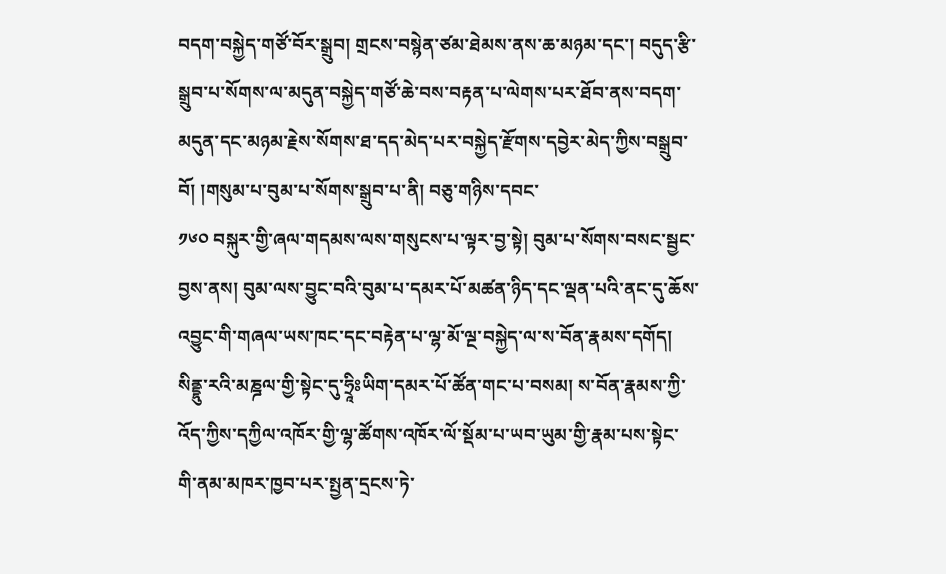བདག་བསྐྱེད་གཙོ་བོར་སྒྲུབ། གྲངས་བསྙེན་ཙམ་ཐེམས་ནས་ཆ་མཉམ་དང་། བདུད་རྩི་སྒྲུབ་པ་སོགས་ལ་མདུན་བསྐྱེད་གཙོ་ཆེ་བས་བརྟན་པ་ལེགས་པར་ཐོབ་ནས་བདག་མདུན་དང་མཉམ་རྗེས་སོགས་ཐ་དད་མེད་པར་བསྐྱེད་རྫོགས་དབྱེར་མེད་ཀྱིས་བསྒྲུབ་བོ། །གསུམ་པ་བུམ་པ་སོགས་སྒྲུབ་པ་ནི། བཅུ་གཉིས་དབང་
༡༦༠ བསྐུར་གྱི་ཞལ་གདམས་ལས་གསུངས་པ་ལྟར་བྱ་སྟེ། བུམ་པ་སོགས་བསང་སྦྱང་བྱས་ནས། བུམ་ལས་བྱུང་བའི་བུམ་པ་དམར་པོ་མཚན་ཉིད་དང་ལྡན་པའི་ནང་དུ་ཆོས་འབྱུང་གི་གཞལ་ཡས་ཁང་དང་བརྟེན་པ་ལྷ་མོ་ལྔ་བསྐྱེད་ལ་ས་བོན་རྣམས་དགོད། སིནྡྷུ་རའི་མཎྜལ་གྱི་སྟེང་དུ་ཧྲཱིཿཡིག་དམར་པོ་ཚོན་གང་པ་བསམ། ས་བོན་རྣམས་ཀྱི་འོད་ཀྱིས་དཀྱིལ་འཁོར་གྱི་ལྷ་ཚོགས་འཁོར་ལོ་སྡོམ་པ་ཡབ་ཡུམ་གྱི་རྣམ་པས་སྟེང་གི་ནམ་མཁར་ཁྱབ་པར་སྤྱན་དྲངས་ཏེ་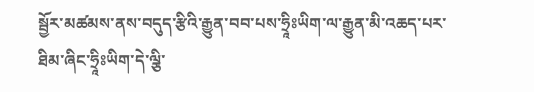སྦྱོར་མཚམས་ནས་བདུད་རྩིའི་རྒྱུན་བབ་པས་ཧྲཱིཿཡིག་ལ་རྒྱུན་མི་འཆད་པར་ཐིམ་ཞིང་ཧྲཱིཿཡིག་དེ་ལྕི་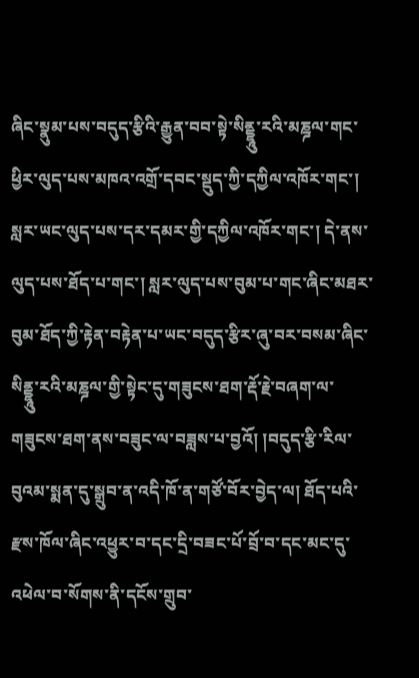ཞིང་སྣུམ་པས་བདུད་རྩིའི་རྒྱུན་བབ་སྟེ་སིནྡྷཱུ་རའི་མཎྜལ་གང་ཕྱིར་ལུད་པས་མཁའ་འགྲོ་དབང་སྡུད་ཀྱི་དཀྱིལ་འཁོར་གང་། སླར་ཡང་ལུད་པས་དར་དམར་གྱི་དཀྱིལ་འཁོར་གང་། དེ་ནས་ལུད་པས་ཐོད་པ་གང་། སླར་ལུད་པས་བུམ་པ་གང་ཞིང་མཐར་བུམ་ཐོད་ཀྱི་རྟེན་བརྟེན་པ་ཡང་བདུད་རྩིར་ཞུ་བར་བསམ་ཞིང་སིནྡྷཱུ་རའི་མཎྜལ་གྱི་སྟེང་དུ་གཟུངས་ཐག་རྡོ་རྗེ་བཞག་ལ་གཟུངས་ཐག་ནས་བཟུང་ལ་བཟླས་པ་བྱའོ། །བདུད་རྩི་རིལ་བུའམ་སྨན་དུ་སྒྲུབ་ན་འདི་ཁོ་ན་གཙོ་བོར་བྱེད་ལ། ཐོད་པའི་རྫས་ཁོལ་ཞིང་འཕྱུར་བ་དང་དྲི་བཟང་པོ་བྲོ་བ་དང་མང་དུ་འཕེལ་བ་སོགས་ནི་དངོས་གྲུབ་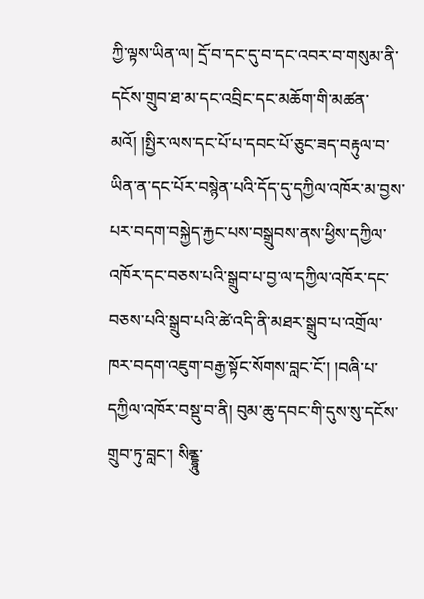ཀྱི་ལྟས་ཡིན་ལ། དྲོ་བ་དང་དུ་བ་དང་འབར་བ་གསུམ་ནི་དངོས་གྲུབ་ཐ་མ་དང་འབྲིང་དང་མཆོག་གི་མཚན་མའོ། །སྤྱིར་ལས་དང་པོ་པ་དབང་པོ་ཅུང་ཟད་བརྟུལ་བ་ཡིན་ན་དང་པོར་བསྙེན་པའི་དོད་དུ་དཀྱིལ་འཁོར་མ་བྱས་པར་བདག་བསྐྱེད་རྐྱང་པས་བསྒྲུབས་ནས་ཕྱིས་དཀྱིལ་འཁོར་དང་བཅས་པའི་སྒྲུབ་པ་བྱ་ལ་དཀྱིལ་འཁོར་དང་བཅས་པའི་སྒྲུབ་པའི་ཚེ་འདི་ནི་མཐར་སྒྲུབ་པ་འགྲོལ་ཁར་བདག་འཇུག་བརྒྱ་སྟོང་སོགས་བླང་ངོ་། །བཞི་པ་དཀྱིལ་འཁོར་བསྡུ་བ་ནི། བུམ་ཆུ་དབང་གི་དུས་སུ་དངོས་གྲུབ་ཏུ་བླང་། སིནྡྷཱུ་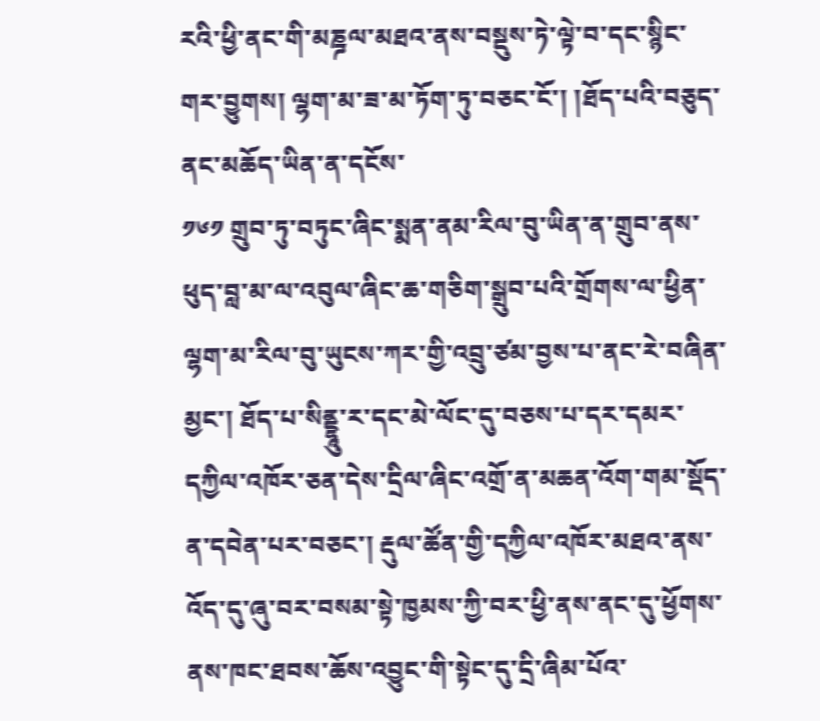རའི་ཕྱི་ནང་གི་མཎྜལ་མཐའ་ནས་བསྡུས་ཏེ་ལྟེ་བ་དང་སྙིང་གར་བྱུགས། ལྷག་མ་ཟ་མ་ཏོག་ཏུ་བཅང་ངོ་། །ཐོད་པའི་བཅུད་ནང་མཆོད་ཡིན་ན་དངོས་
༡༦༡ གྲུབ་ཏུ་བཏུང་ཞིང་སྨན་ནམ་རིལ་བུ་ཡིན་ན་གྲུབ་ནས་ཕུད་བླ་མ་ལ་འབུལ་ཞིང་ཆ་གཅིག་སྒྲུབ་པའི་གྲོགས་ལ་ཕྱིན་ལྷག་མ་རིལ་བུ་ཡུངས་ཀར་གྱི་འབྲུ་ཙམ་བྱས་པ་ནང་རེ་བཞིན་མྱང་། ཐོད་པ་སིནྡྷཱུ་ར་དང་མེ་ལོང་དུ་བཅས་པ་དར་དམར་དཀྱིལ་འཁོར་ཅན་དེས་དྲིལ་ཞིང་འགྲོ་ན་མཆན་འོག་གམ་སྡོད་ན་དབེན་པར་བཅང་། རྡུལ་ཚོན་གྱི་དཀྱིལ་འཁོར་མཐའ་ནས་འོད་དུ་ཞུ་བར་བསམ་སྟེ་ཁྱམས་ཀྱི་བར་ཕྱི་ནས་ནང་དུ་ཕྱོགས་ནས་ཁང་ཐབས་ཆོས་འབྱུང་གི་སྟེང་དུ་དྲི་ཞིམ་པོའ་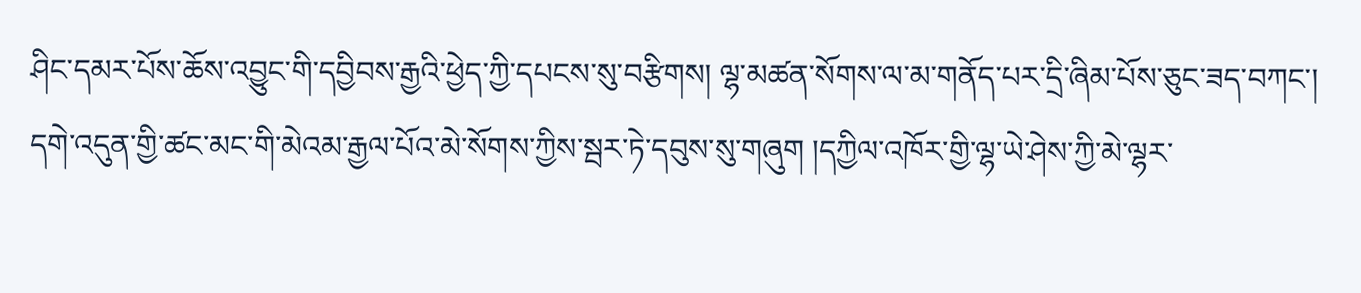ཤིང་དམར་པོས་ཆོས་འབྱུང་གི་དབྱིབས་རྒྱའི་ཕྱེད་ཀྱི་དཔངས་སུ་བརྩིགས། ལྷ་མཚན་སོགས་ལ་མ་གནོད་པར་དྲི་ཞིམ་པོས་ཅུང་ཟད་བཀང་། དགེ་འདུན་གྱི་ཚང་མང་གི་མེའམ་རྒྱལ་པོའ་མེ་སོགས་ཀྱིས་སྦར་ཏེ་དབུས་སུ་གཞུག །དཀྱིལ་འཁོར་གྱི་ལྷ་ཡེ་ཤེས་ཀྱི་མེ་ལྷར་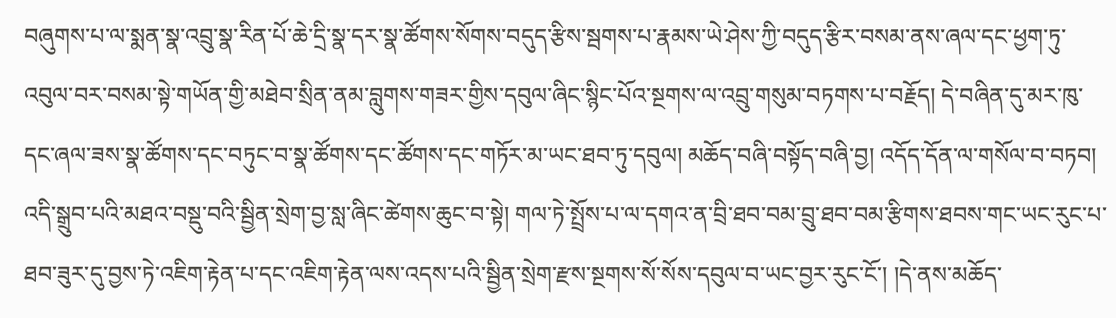བཞུགས་པ་ལ་སྨན་སྣ་འབྲུ་སྣ་རིན་པོ་ཆེ་དྲི་སྣ་དར་སྣ་ཚོགས་སོགས་བདུད་རྩིས་སྦགས་པ་རྣམས་ཡེ་ཤེས་ཀྱི་བདུད་རྩིར་བསམ་ནས་ཞལ་དང་ཕྱག་ཏུ་འབུལ་བར་བསམ་སྟེ་གཡོན་གྱི་མཐེབ་སྲིན་ནམ་བླུགས་གཟར་གྱིས་དབུལ་ཞིང་སྙིང་པོའ་སྔགས་ལ་འབྲུ་གསུམ་བཏགས་པ་བརྗོད། དེ་བཞིན་དུ་མར་ཁུ་དང་ཞལ་ཟས་སྣ་ཚོགས་དང་བཏུང་བ་སྣ་ཚོགས་དང་ཚོགས་དང་གཏོར་མ་ཡང་ཐབ་ཏུ་དབུལ། མཆོད་བཞི་བསྟོད་བཞི་བྱ། འདོད་དོན་ལ་གསོལ་བ་བཏབ། འདི་སྒྲུབ་པའི་མཐའ་བསྡུ་བའི་སྦྱིན་སྲེག་བྱ་སླ་ཞིང་ཚེགས་ཆུང་བ་སྟེ། གལ་ཏེ་སྤྲོས་པ་ལ་དགའ་ན་བྲི་ཐབ་བམ་བྲུ་ཐབ་བམ་རྩིགས་ཐབས་གང་ཡང་རུང་པ་ཐབ་ཟུར་དུ་བྱས་ཏེ་འཇིག་རྟེན་པ་དང་འཇིག་རྟེན་ལས་འདས་པའི་སྦྱིན་སྲེག་རྫས་སྔགས་སོ་སོས་དབུལ་བ་ཡང་བྱར་རུང་ངོ་། །དེ་ནས་མཆོད་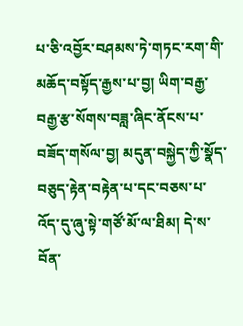པ་ཅི་འབྱོར་བཤམས་ཏེ་གཏང་རག་གི་མཆོད་བསྟོད་རྒྱས་པ་བྱ། ཡིག་བརྒྱ་བརྒྱ་རྩ་སོགས་བཟླ་ཞིང་ནོངས་པ་བཟོད་གསོལ་བྱ། མདུན་བསྐྱེད་ཀྱི་སྣོད་བཅུད་རྟེན་བརྟེན་པ་དང་བཅས་པ་འོད་དུ་ཞུ་སྟེ་གཙོ་མོ་ལ་ཐིམ། དེ་ས་བོན་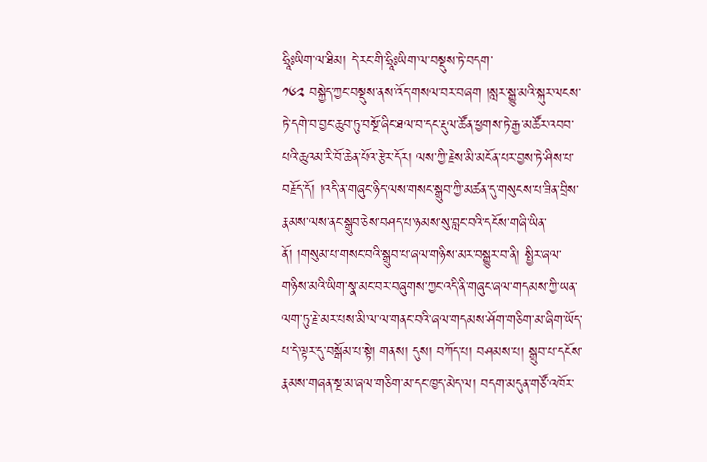ཧྲཱིཿཡིག་ལ་ཐིམ། དེ་རང་གི་ཧྲཱིཿཡིག་ལ་བསྡུས་ཏེ་བདག་
༡༦༢ བསྐྱེད་ཀྱང་བསྡུས་ནས་འོད་གསལ་བར་བཞག །སླར་སྒྱུ་མའི་སྐུར་ལངས་ཏེ་དགེ་བ་བྱང་ཆུབ་ཏུ་བསྔོ་ཞིང་ཐལ་བ་དང་རྡུལ་ཚོན་ཕྱགས་ཏེ་རྒྱ་མཚོར་འབབ་པའི་ཆུའམ་རི་བོ་ཆེན་པོའ་རྩེར་དོར། ལས་ཀྱི་རྗེས་མི་མངོན་པར་བྱས་ཏེ་ཤིས་པ་བརྗོད་དོ། །འདི་ན་གཞུང་ཉིད་ལས་གསང་སྒྲུབ་ཀྱི་མཚན་དུ་གསུངས་པ་ཟིན་བྲིས་རྣམས་ལས་ནང་སྒྲུབ་ཅེས་བཤད་པ་ཉམས་སུ་བླང་བའི་དངོས་གཞི་ཡིན་ནོ། །གསུམ་པ་གསང་བའི་སྒྲུབ་པ་ཞལ་གཉིས་མར་བསྒྱུར་བ་ནི། སྤྱིར་ཞལ་གཉིས་མའི་ཡིག་སྣ་མང་བར་བཞུགས་ཀྱང་འདི་ནི་གཞུང་ཞལ་གདམས་ཀྱི་ཡན་ལག་ཏུ་རྗེ་མར་པས་མི་ལ་ལ་གནང་བའི་ཞལ་གདམས་ཤོག་གཅིག་མ་ཞིག་ཡོད་པ་དེ་ལྟར་དུ་བསྒོམ་པ་སྟེ། གནས། དུས། བཀོད་པ། བཤམས་པ། སྒྲུབ་པ་དངོས་རྣམས་གཞན་སྔ་མ་ཞལ་གཅིག་མ་དང་ཁྱད་མེད་ལ། བདག་མདུན་གཙོ་འཁོར་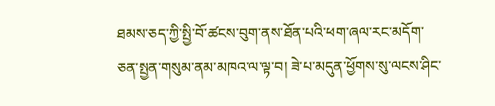ཐམས་ཅད་ཀྱི་སྤྱི་བོ་ཚངས་བུག་ནས་ཐོན་པའི་ཕག་ཞལ་རང་མདོག་ཅན་སྤྱན་གསུམ་ནམ་མཁའ་ལ་ལྟ་བ། ཟེ་པ་མདུན་ཕྱོགས་སུ་ལངས་ཤིང་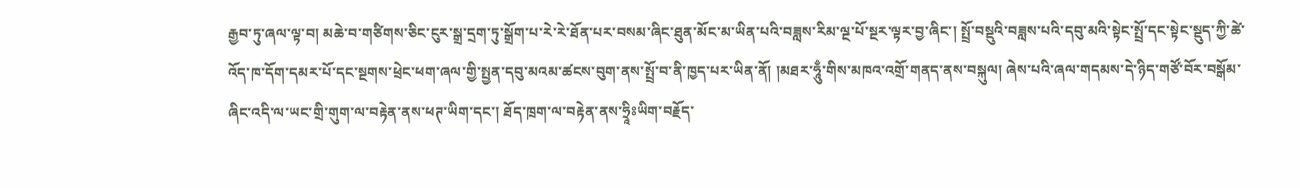རྒྱབ་ཏུ་ཞལ་ལྟ་བ། མཆེ་བ་གཙིགས་ཅིང་ངུར་སྒྲ་དྲག་ཏུ་སྒྲོག་པ་རེ་རེ་ཐོན་པར་བསམ་ཞིང་ཐུན་མོང་མ་ཡིན་པའི་བཟླས་རིམ་ལྔ་པོ་སྔར་ལྟར་བྱ་ཞིང་། སྤྲོ་བསྡུའི་བཟླས་པའི་དབུ་མའི་སྟེང་སྤྲོ་དང་སྟེང་སྡུད་ཀྱི་ཚེ་འོད་ཁ་དོག་དམར་པོ་དང་སྔགས་ཕྲེང་ཕག་ཞལ་གྱི་སྤྱན་དབུ་མའམ་ཚངས་བུག་ནས་སྤྲོ་བ་ནི་ཁྱད་པར་ཡིན་ནོ། །མཐར་ཧཱུྃ་གིས་མཁའ་འགྲོ་གནད་ནས་བསྐུལ། ཞེས་པའི་ཞལ་གདམས་དེ་ཉིད་གཙོ་བོར་བསྒོམ་ཞིང་འདི་ལ་ཡང་གྲི་གུག་ལ་བརྟེན་ནས་ཕཊ་ཡིག་དང་། ཐོད་ཁྲག་ལ་བརྟེན་ནས་ཧྲཱིཿཡིག་བརྗོད་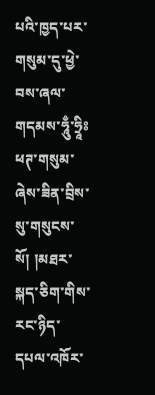པའི་ཁྱད་པར་གསུམ་དུ་ཕྱེ་བས་ཞལ་གདམས་ཧཱུྃ་ཧྲཱིཿཕཊ་གསུམ་ཞེས་ཟིན་བྲིས་སུ་གསུངས་སོ། །མཐར་སྐད་ཅིག་གིས་རང་ཉིད་དཔལ་འཁོར་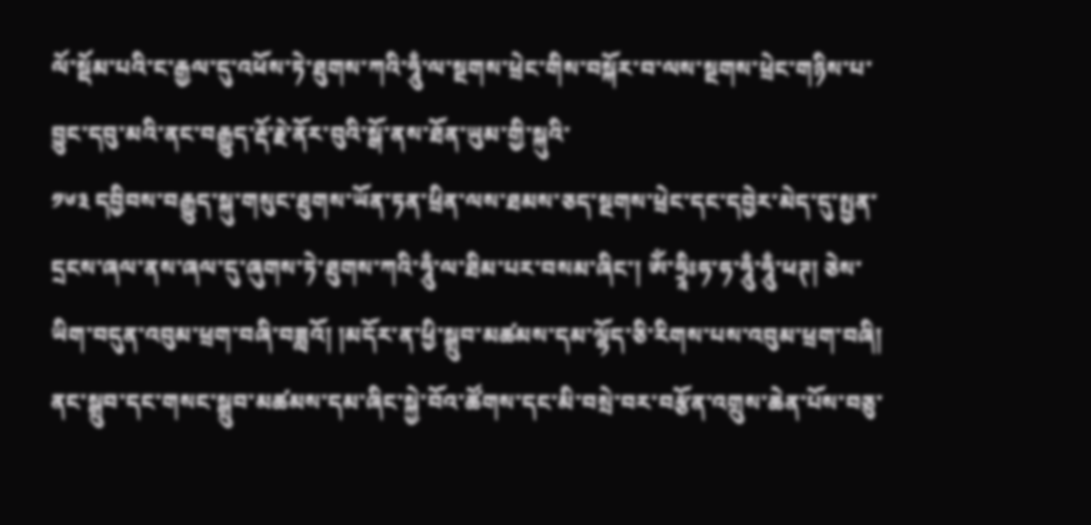ལོ་སྡོམ་པའི་ང་རྒྱལ་དུ་འཕོས་ཏེ་ཐུགས་ཀའི་ཧཱུྃ་ལ་སྔགས་ཕྲེང་གིས་བསྐོར་བ་ལས་སྔགས་ཕྲེང་གཉིས་པ་བྱུང་དབུ་མའི་ནང་བརྒྱུད་རྡོ་རྗེ་ནོར་བུའི་སྒོ་ནས་ཐོན་ཡུམ་གྱི་སྐུའི་
༡༦༣ དབྱིབས་བརྒྱུད་སྐུ་གསུང་ཐུགས་ཡོན་ཏན་ཕྲིན་ལས་ཐམས་ཅད་སྔགས་ཕྲེང་དང་དབྱེར་མེད་དུ་སྤྱན་དྲངས་ཞལ་ནས་ཞལ་དུ་ཞུགས་ཏེ་ཐུགས་ཀའི་ཧཱུྃ་ལ་ཐིམ་པར་བསམ་ཞིང་། ༀ་ཧྲཱིཿཧ་ཧ་ཧཱུྃ་ཧཱུྃ་ཕཊ། ཅེས་ཡིག་བདུན་འབུམ་ཕྲག་བཞི་བཟླའོ། །མདོར་ན་ཕྱི་སྒྲུབ་མཚམས་དམ་ལྷོད་ཅི་རིགས་པས་འབུམ་ཕྲག་བཞི། ནང་སྒྲུབ་དང་གསང་སྒྲུབ་མཚམས་དམ་ཞིང་སྐྱེ་བོའ་ཚོགས་དང་མི་བསྲེ་བར་བརྩོན་འགྲུས་ཆེན་པོས་བཅུ་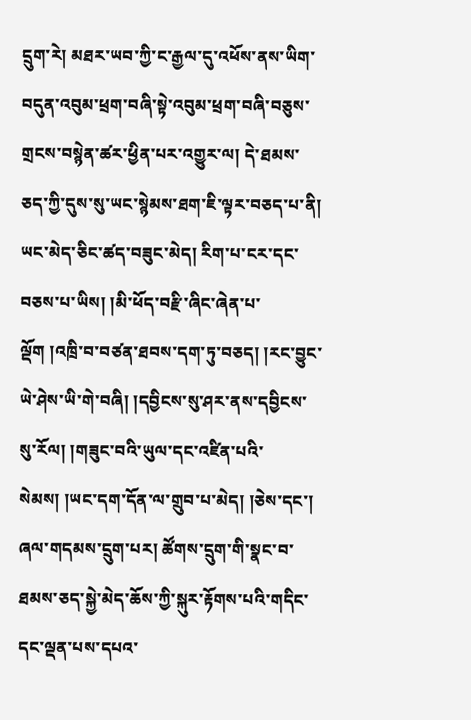དྲུག་རེ། མཐར་ཡབ་ཀྱི་ང་རྒྱལ་དུ་འཕོས་ནས་ཡིག་བདུན་འབུམ་ཕྲག་བཞི་སྟེ་འབུམ་ཕྲག་བཞི་བཅུས་གྲངས་བསྙེན་ཚར་ཕྱིན་པར་འགྱུར་ལ། དེ་ཐམས་ཅད་ཀྱི་དུས་སུ་ཡང་སྙེམས་ཐག་ཇི་ལྟར་བཅད་པ་ནི། ཡང་མེད་ཅིང་ཚད་བཟུང་མེད། རིག་པ་ངར་དང་བཅས་པ་ཡིས། །མི་ཕོད་བརྫི་ཞིང་ཞེན་པ་ལྡོག །འཁྲི་བ་བཙན་ཐབས་དག་ཏུ་བཅད། །རང་བྱུང་ཡེ་ཤེས་ཡི་གེ་བཞི། །དབྱིངས་སུ་ཤར་ནས་དབྱིངས་སུ་རོལ། །གཟུང་བའི་ཡུལ་དང་འཛིན་པའི་སེམས། །ཡང་དག་དོན་ལ་གྲུབ་པ་མེད། །ཅེས་དང་། ཞལ་གདམས་དྲུག་པར། ཚོགས་དྲུག་གི་སྣང་བ་ཐམས་ཅད་སྐྱེ་མེད་ཆོས་ཀྱི་སྐུར་རྟོགས་པའི་གདིང་དང་ལྡན་པས་དཔའ་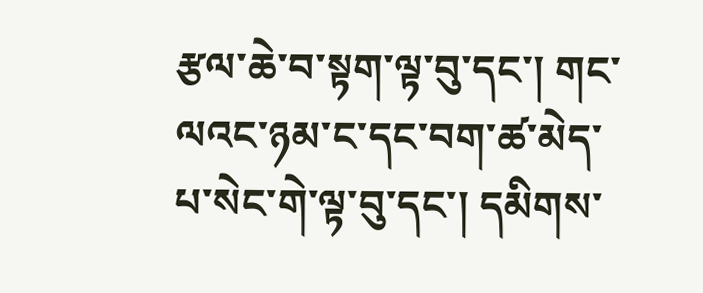རྩལ་ཆེ་བ་སྟག་ལྟ་བུ་དང་། གང་ལའང་ཉམ་ང་དང་བག་ཚ་མེད་པ་སེང་གེ་ལྟ་བུ་དང་། དམིགས་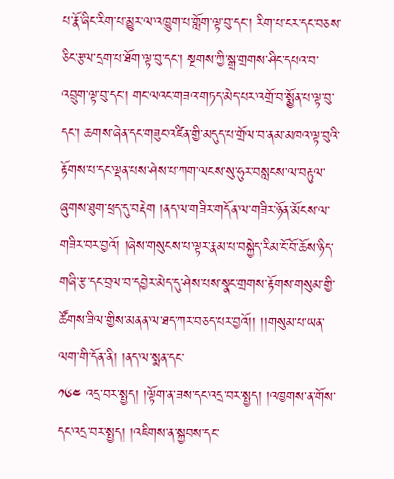པ་རྣོ་ཞིང་རིག་པ་མྱུར་ལ་འཁྱུག་པ་གློག་ལྟ་བུ་དང་། རིག་པ་ངར་དང་བཅས་ཅིང་རྩལ་དྲག་པ་ཐོག་ལྟ་བུ་དང་། སྔགས་ཀྱི་སྒྲ་གྲགས་ཤིང་དཔའ་བ་འབྲུག་ལྟ་བུ་དང་། གང་ལའང་གཟའ་གཏད་མེད་པར་འགྲོ་བ་སྨྱོན་པ་ལྟ་བུ་དང་། ཆགས་ཞེན་དང་གཟུང་འཛིན་གྱི་མདུད་པ་གྲོལ་བ་ནམ་མཁའ་ལྟ་བུའི་རྟོགས་པ་དང་ལྡན་པས་ཤེས་པ་ཀག་ལངས་སུ་ཧུར་བསླངས་ལ་བརྟུལ་ཞུགས་ཐུག་ཕྲད་དུ་བརྡེག །ནད་ལ་གཟིར་གདོན་ལ་གཟིར་ཉོན་མོངས་ལ་གཟིར་བར་བྱའོ། །ཞེས་གསུངས་པ་ལྟར་རྣམ་པ་བསྐྱེད་རིམ་ངོ་བོ་ཆོས་ཉིད་གཞི་རྩ་དང་བྲལ་བ་དབྱེར་མེད་དུ་ཤེས་པས་སྣང་གྲགས་རྟོགས་གསུམ་གྱི་ཚོགས་ཟིལ་གྱིས་མནན་ལ་ཐད་ཀར་བཅད་པར་བྱའོ།། །།གསུམ་པ་ཡན་ལག་གི་དོན་ནི། །ནད་ལ་སྨན་དང་
༡༦༤ འདྲ་བར་སྤྱད། །ལྟོག་ན་ཟས་དང་འདྲ་བར་སྤྱད། །འཁྱགས་ན་གོས་དང་འདྲ་བར་སྤྱད། །འཇིགས་ན་སྐྱབས་དང་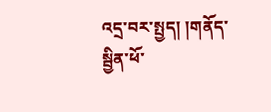འདྲ་བར་སྤྱད། །གནོད་སྦྱིན་ཕོ་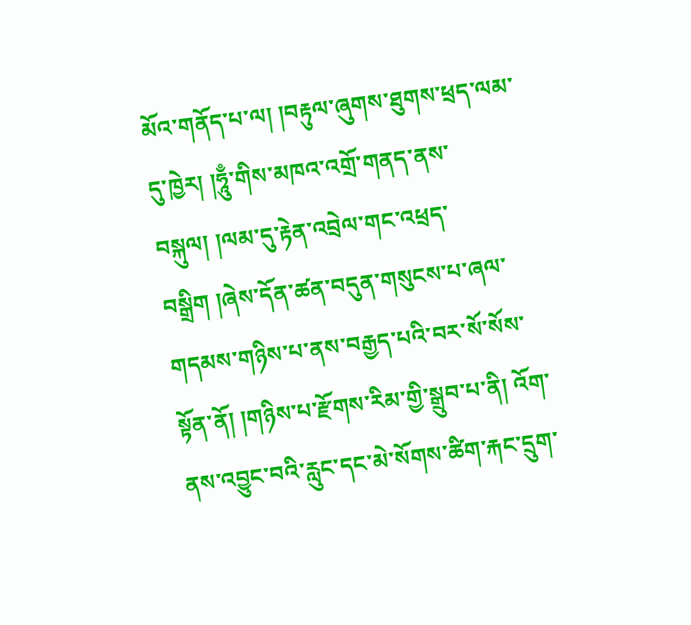མོའ་གནོད་པ་ལ། །བརྟུལ་ཞུགས་ཐུགས་ཕྲད་ལམ་དུ་ཁྱེར། །ཧཱུྃ་གིས་མཁའ་འགྲོ་གནད་ནས་བསྐུལ། །ལམ་དུ་རྟེན་འབྲེལ་གང་འཕྲད་བསྒྲིག །ཞེས་དོན་ཚན་བདུན་གསུངས་པ་ཞལ་གདམས་གཉིས་པ་ནས་བརྒྱད་པའི་བར་སོ་སོས་སྟོན་ནོ། །གཉིས་པ་རྫོགས་རིམ་གྱི་སྒྲུབ་པ་ནི། འོག་ནས་འབྱུང་བའི་རླུང་དང་མེ་སོགས་ཚིག་རྐང་དྲུག་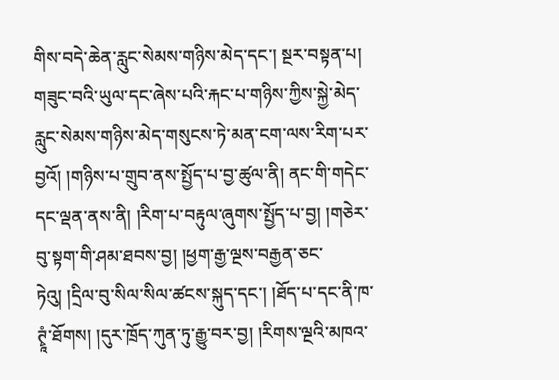གིས་བདེ་ཆེན་རླུང་སེམས་གཉིས་མེད་དང་། སྔར་བསྟན་པ། གཟུང་བའི་ཡུལ་དང་ཞེས་པའི་རྐང་པ་གཉིས་ཀྱིས་སྐྱེ་མེད་རླུང་སེམས་གཉིས་མེད་གསུངས་ཏེ་མན་ངག་ལས་རིག་པར་བྱའོ། །གཉིས་པ་གྲུབ་ནས་སྤྱོད་པ་བྱ་ཚུལ་ནི། ནང་གི་གདེང་དང་ལྡན་ནས་ནི། །རིག་པ་བརྟུལ་ཞུགས་སྤྱོད་པ་བྱ། །གཅེར་བུ་སྟག་གི་ཤམ་ཐབས་བྱ། །ཕྱག་རྒྱ་ལྔས་བརྒྱན་ཅང་ཏེའུ། །དྲིལ་བུ་སིལ་སིལ་ཚངས་སྐུད་དང་། །ཐོད་པ་དང་ནི་ཁ་ཊྭཱཾ་ཐོགས། །དུར་ཁྲོད་ཀུན་ཏུ་རྒྱུ་བར་བྱ། །རིགས་ལྔའི་མཁའ་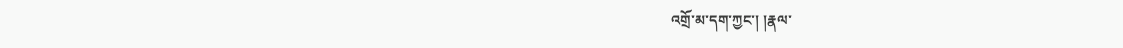འགྲོ་མ་དག་ཀྱང་། །རྣལ་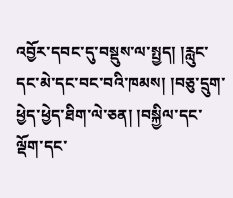འབྱོར་དབང་དུ་བསྡུས་ལ་སྤྱད། །རླུང་དང་མེ་དང་བང་བའི་ཁམས། །བཅུ་དྲུག་ཕྱེད་ཕྱེད་ཐིག་ལེ་ཅན། །བསྐྱིལ་དང་ལྡོག་དང་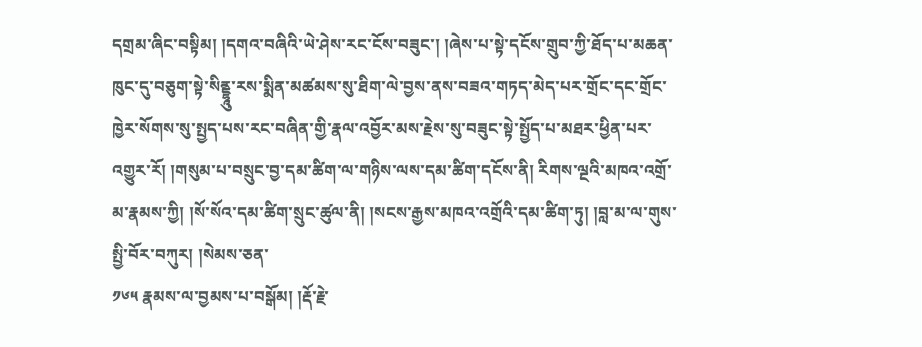དགྲམ་ཞིང་བསྟིམ། །དགའ་བཞིའི་ཡེ་ཤེས་རང་ངོས་བཟུང་། །ཞེས་པ་སྟེ་དངོས་གྲུབ་ཀྱི་ཐོད་པ་མཆན་ཁུང་དུ་བཅུག་སྟེ་སིནྡྷཱུ་རས་སྨིན་མཚམས་སུ་ཐིག་ལེ་བྱས་ནས་བཟའ་གཏད་མེད་པར་གྲོང་དང་གྲོང་ཁྱེར་སོགས་སུ་སྤྱད་པས་རང་བཞིན་གྱི་རྣལ་འབྱོར་མས་རྗེས་སུ་བཟུང་སྟེ་སྤྱོད་པ་མཐར་ཕྱིན་པར་འགྱུར་རོ། །གསུམ་པ་བསྲུང་བྱ་དམ་ཚིག་ལ་གཉིས་ལས་དམ་ཚིག་དངོས་ནི། རིགས་ལྔའི་མཁའ་འགྲོ་མ་རྣམས་ཀྱི། །སོ་སོའ་དམ་ཚིག་སྲུང་ཚུལ་ནི། །སངས་རྒྱས་མཁའ་འགྲོའི་དམ་ཚིག་ཏུ། །བླ་མ་ལ་གུས་སྤྱི་བོར་བཀུར། །སེམས་ཅན་
༡༦༥ རྣམས་ལ་བྱམས་པ་བསྒོམ། །རྡོ་རྗེ་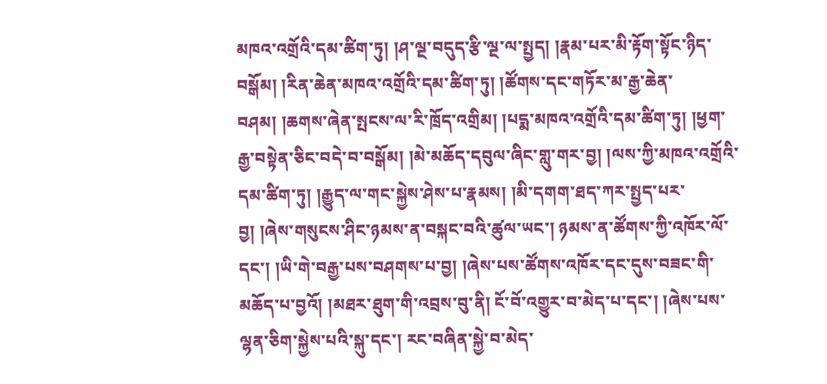མཁའ་འགྲོའི་དམ་ཚིག་ཏུ། །ཤ་ལྔ་བདུད་རྩི་ལྔ་ལ་སྤྱད། །རྣམ་པར་མི་རྟོག་སྟོང་ཉིད་བསྒོམ། །རིན་ཆེན་མཁའ་འགྲོའི་དམ་ཚིག་ཏུ། །ཚོགས་དང་གཏོར་མ་རྒྱ་ཆེན་བཤམ། །ཆགས་ཞེན་སྤངས་ལ་རི་ཁྲོད་འགྲིམ། །པདྨ་མཁའ་འགྲོའི་དམ་ཚིག་ཏུ། །ཕྱག་རྒྱ་བསྟེན་ཅིང་བདེ་བ་བསྒོམ། །མེ་མཆོད་དབུལ་ཞིང་གླུ་གར་བྱ། །ལས་ཀྱི་མཁའ་འགྲོའི་དམ་ཚིག་ཏུ། །རྒྱུད་ལ་གང་སྐྱེས་ཤེས་པ་རྣམས། །མི་དགག་ཐད་ཀར་སྤྱད་པར་བྱ། །ཞེས་གསུངས་ཤིང་ཉམས་ན་བསྐང་བའི་ཚུལ་ཡང་། ཉམས་ན་ཚོགས་ཀྱི་འཁོར་ལོ་དང་། །ཡི་གེ་བརྒྱ་པས་བཤགས་པ་བྱ། །ཞེས་པས་ཚོགས་འཁོར་དང་དུས་བཟང་གི་མཆོད་པ་བྱའོ། །མཐར་ཐུག་གི་འབྲས་བུ་ནི། ངོ་བོ་འགྱུར་བ་མེད་པ་དང་། །ཞེས་པས་ལྷན་ཅིག་སྐྱེས་པའི་སྐུ་དང་། རང་བཞིན་སྐྱེ་བ་མེད་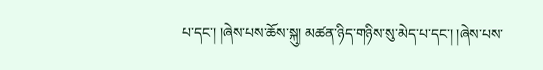པ་དང་། །ཞེས་པས་ཆོས་སྐུ། མཚན་ཉིད་གཉིས་སུ་མེད་པ་དང་། །ཞེས་པས་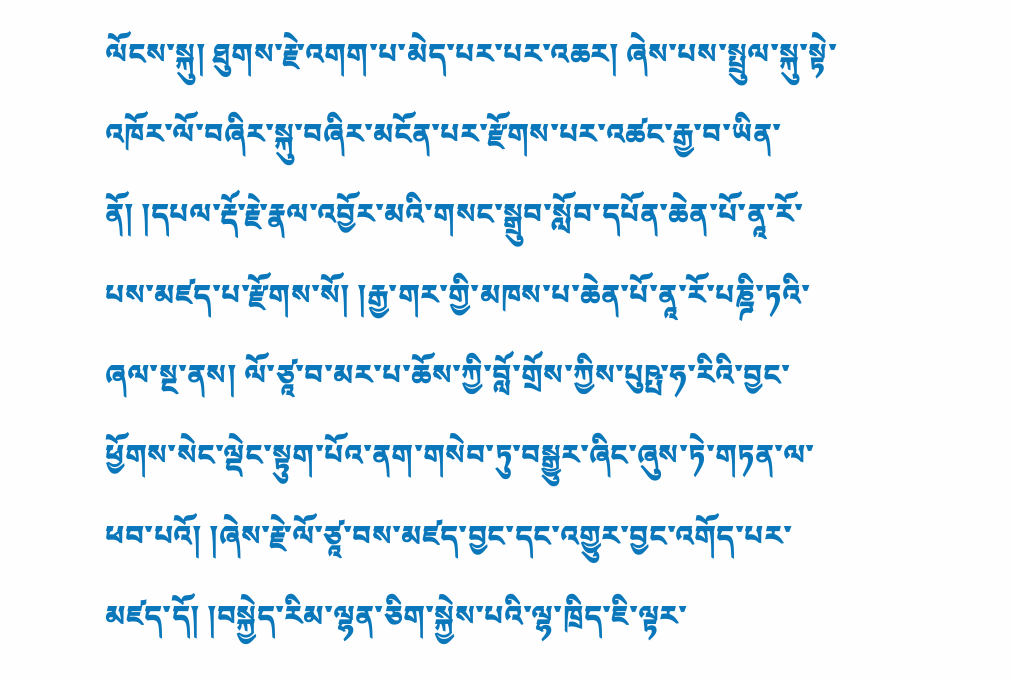ལོངས་སྐུ། ཐུགས་རྗེ་འགག་པ་མེད་པར་པར་འཆར། ཞེས་པས་སྤྲུལ་སྐུ་སྟེ་འཁོར་ལོ་བཞིར་སྐུ་བཞིར་མངོན་པར་རྫོགས་པར་འཚང་རྒྱ་བ་ཡིན་ནོ། །དཔལ་རྡོ་རྗེ་རྣལ་འབྱོར་མའི་གསང་སྒྲུབ་སློབ་དཔོན་ཆེན་པོ་ནཱ་རོ་པས་མཛད་པ་རྫོགས་སོ། །རྒྱ་གར་གྱི་མཁས་པ་ཆེན་པོ་ནཱ་རོ་པཎྜི་ཏའི་ཞལ་སྔ་ནས། ལོ་ཙཱ་བ་མར་པ་ཆོས་ཀྱི་བློ་གྲོས་ཀྱིས་པུཥྤ་ཧ་རིའི་བྱང་ཕྱོགས་སེང་ལྡེང་སྟུག་པོའ་ནག་གསེབ་ཏུ་བསྒྱུར་ཞིང་ཞུས་ཏེ་གཏན་ལ་ཕབ་པའོ། །ཞེས་རྗེ་ལོ་ཙཱ་བས་མཛད་བྱང་དང་འགྱུར་བྱང་འགོད་པར་མཛད་དོ། །བསྐྱེད་རིམ་ལྷན་ཅིག་སྐྱེས་པའི་ལྷ་ཁྲིད་ཇི་ལྟར་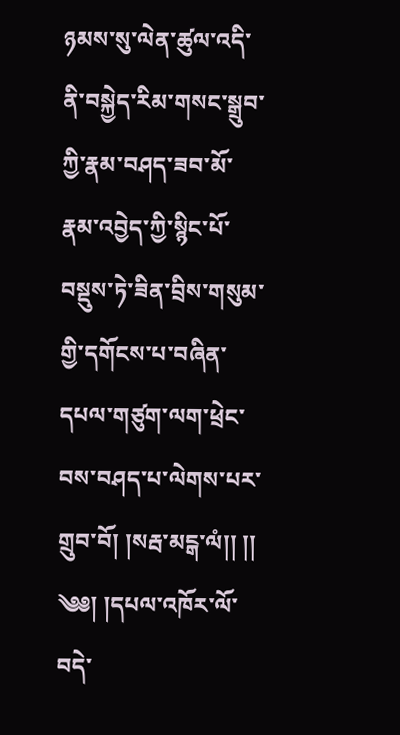ཉམས་སུ་ལེན་ཚུལ་འདི་ནི་བསྐྱེད་རིམ་གསང་སྒྲུབ་ཀྱི་རྣམ་བཤད་ཟབ་མོ་རྣམ་འབྱེད་ཀྱི་སྙིང་པོ་བསྡུས་ཏེ་ཟིན་བྲིས་གསུམ་གྱི་དགོངས་པ་བཞིན་དཔལ་གཙུག་ལག་ཕྲེང་བས་བཤད་པ་ལེགས་པར་གྲུབ་བོ། །སརྦ་མངྒ་ལཾ།། །།
༄༅། །དཔལ་འཁོར་ལོ་བདེ་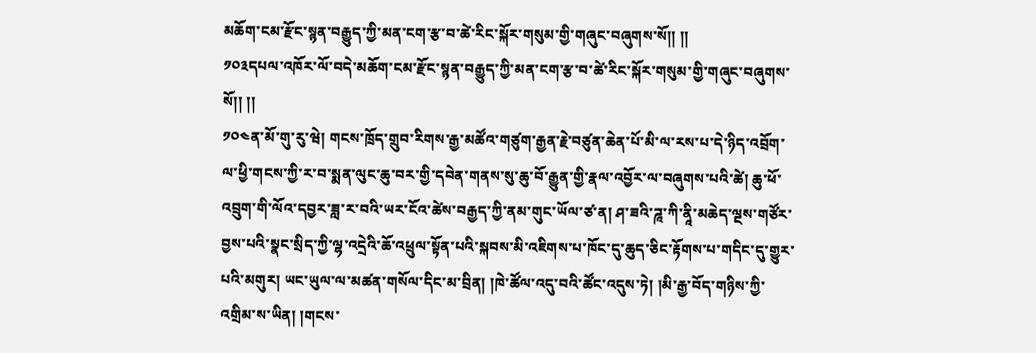མཆོག་ངམ་རྫོང་སྙན་བརྒྱུད་ཀྱི་མན་ངག་རྩ་བ་ཚེ་རིང་སྐོར་གསུམ་གྱི་གཞུང་བཞུགས་སོ༎ ༎
༡༠༣དཔལ་འཁོར་ལོ་བདེ་མཆོག་ངམ་རྫོང་སྙན་བརྒྱུད་ཀྱི་མན་ངག་རྩ་བ་ཚེ་རིང་སྐོར་གསུམ་གྱི་གཞུང་བཞུགས་སོ།། །།
༡༠༤ན་མོ་གུ་རུ་ཝེ། གངས་ཁྲོད་གྲུབ་རིགས་རྒྱ་མཚོའ་གཙུག་རྒྱན་རྗེ་བཙུན་ཆེན་པོ་མི་ལ་རས་པ་དེ་ཉིད་འབྲོག་ལ་ཕྱི་གངས་ཀྱི་ར་བ་སྨན་ལུང་ཆུ་བར་གྱི་དབེན་གནས་སུ་ཆུ་བོ་རྒྱུན་གྱི་རྣལ་འབྱོར་ལ་བཞུགས་པའི་ཚེ། ཆུ་ཕོ་འབྲུག་གི་ལོའ་དབྱར་ཟླ་ར་བའི་ཡར་ངོའ་ཚེས་བརྒྱད་ཀྱི་ནམ་གུང་ཡོལ་ཙ་ན། ཤ་ཟའི་ཌཱ་ཀི་ནཱི་མཆེད་ལྔས་གཙོར་བྱས་པའི་སྣང་སྲིད་ཀྱི་ལྷ་འདྲེའི་ཆོ་འཕྲུལ་སྟོན་པའི་སྐབས་མི་འཇིགས་པ་ཁོང་དུ་ཆུད་ཅིང་རྟོགས་པ་གདིང་དུ་གྱུར་པའི་མགུར། ཡང་ཡུལ་ལ་མཚན་གསོལ་དིང་མ་བྲིན། །ཁེ་ཚོལ་འདུ་བའི་ཚོང་འདུས་ཏེ། །མི་རྒྱ་བོད་གཉིས་ཀྱི་འགྲིམ་ས་ཡིན། །གངས་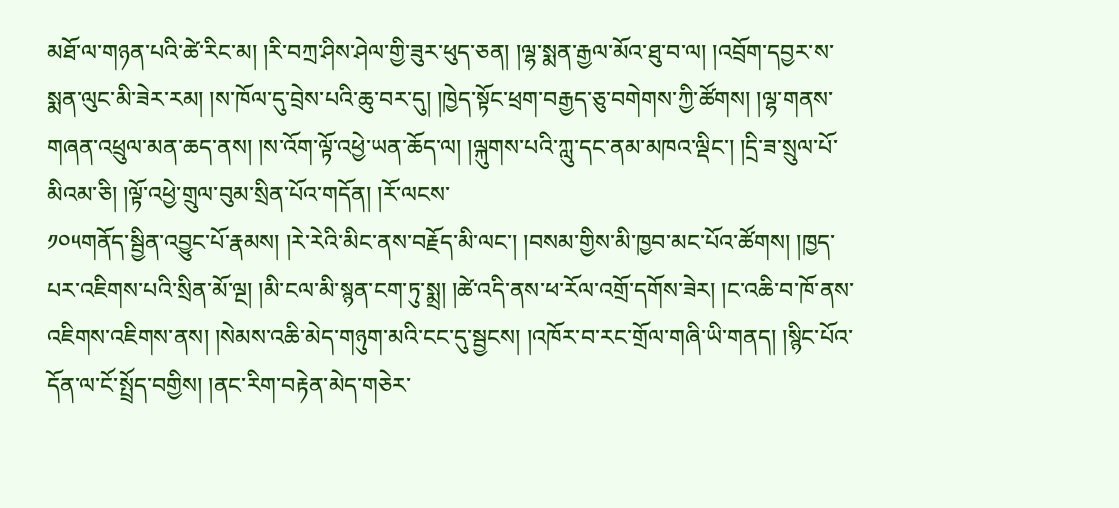མཐོ་ལ་གཉན་པའི་ཚེ་རིང་མ། །རི་བཀྲ་ཤིས་ཤེལ་གྱི་ཟུར་ཕུད་ཅན། །ལྷ་སྨན་རྒྱལ་མོའ་ཐུ་བ་ལ། །འབྲོག་དབྱར་ས་སྨན་ལུང་མི་ཟེར་རམ། །ས་ཁོལ་དུ་བྲེས་པའི་ཆུ་བར་དུ། །ཁྱེད་སྟོང་ཕྲག་བརྒྱད་ཅུ་བགེགས་ཀྱི་ཚོགས། །ལྷ་གནས་གཞན་འཕྲུལ་མན་ཆད་ནས། །ས་འོག་ལྟོ་འཕྱེ་ཡན་ཆོད་ལ། །ལྐུགས་པའི་ཀླུ་དང་ནམ་མཁའ་ལྡིང་། །དྲི་ཟ་སྲུལ་པོ་མིའམ་ཅི། །ལྟོ་འཕྱེ་གྲུལ་བུམ་སྲིན་པོའ་གདོན། །རོ་ལངས་
༡༠༥གནོད་སྦྱིན་འབྱུང་པོ་རྣམས། །རེ་རེའི་མིང་ནས་བརྗོད་མི་ལང་། །བསམ་གྱིས་མི་ཁྱབ་མང་པོའ་ཚོགས། །ཁྱད་པར་འཇིགས་པའི་སྲིན་མོ་ལྔ། །མི་ངལ་མི་སྙན་ངག་ཏུ་སྨྲ། །ཚེ་འདི་ནས་ཕ་རོལ་འགྲོ་དགོས་ཟེར། །ང་འཆི་བ་ཁོ་ནས་འཇིགས་འཇིགས་ནས། །སེམས་འཆི་མེད་གཉུག་མའི་ངང་དུ་སྦྱངས། །འཁོར་བ་རང་གྲོལ་གཞི་ཡི་གནད། །སྙིང་པོའ་དོན་ལ་ངོ་སྤྲོད་བགྱིས། །ནང་རིག་བརྟེན་མེད་གཅེར་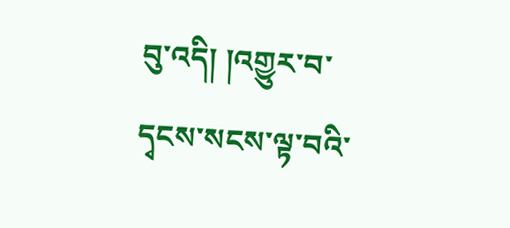བུ་འདི། །འགྱུར་བ་དྭངས་སངས་ལྟ་བའི་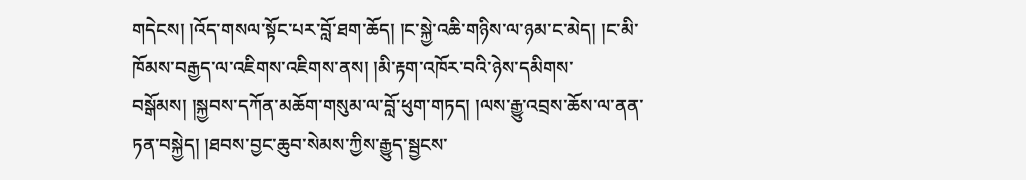གདེངས། །འོད་གསལ་སྟོང་པར་བློ་ཐག་ཆོད། །ང་སྐྱེ་འཆི་གཉིས་ལ་ཉམ་ང་མེད། །ང་མི་ཁོམས་བརྒྱད་ལ་འཇིགས་འཇིགས་ནས། །མི་རྟག་འཁོར་བའི་ཉེས་དམིགས་བསྒོམས། །སྐྱབས་དཀོན་མཆོག་གསུམ་ལ་བློ་ཕུག་གཏད། །ལས་རྒྱུ་འབྲས་ཆོས་ལ་ནན་ཏན་བསྐྱེད། །ཐབས་བྱང་ཆུབ་སེམས་ཀྱིས་རྒྱུད་སྦྱངས་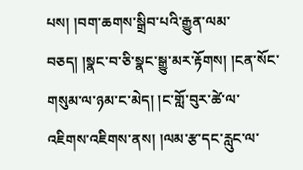པས། །བག་ཆགས་སྒྲིབ་པའི་རྒྱུན་ལམ་བཅད། །སྣང་བ་ཅི་སྣང་སྒྱུ་མར་རྟོགས། །ངན་སོང་གསུམ་ལ་ཉམ་ང་མེད། །ང་གློ་བུར་ཚེ་ལ་འཇིགས་འཇིགས་ནས། །ལམ་རྩ་དང་རླུང་ལ་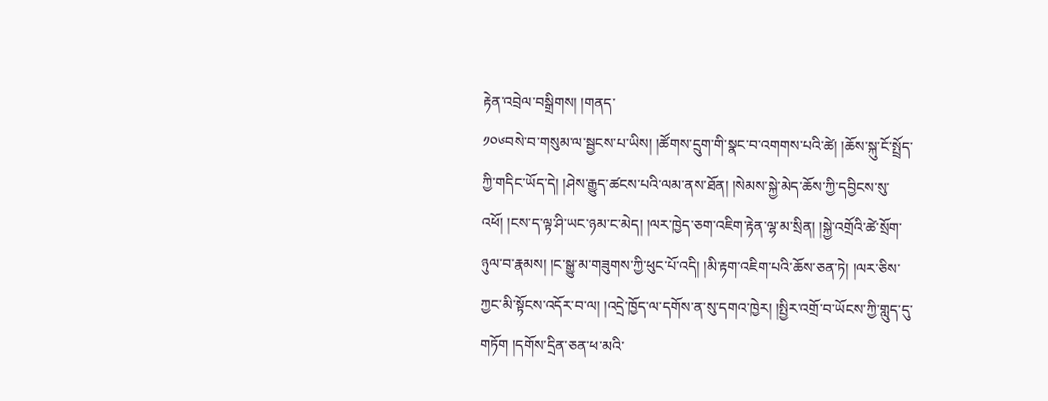རྟེན་འབྲེལ་བསྒྲིགས། །གནད་
༡༠༦བསེ་བ་གསུམ་ལ་སྦྱངས་པ་ཡིས། །ཚོགས་དྲུག་གི་སྣང་བ་འགགས་པའི་ཚེ། །ཆོས་སྐུ་ངོ་སྤྲོད་ཀྱི་གདིང་ཡོད་དེ། །ཤེས་རྒྱུད་ཚངས་པའི་ལམ་ནས་ཐོན། །སེམས་སྐྱེ་མེད་ཆོས་ཀྱི་དབྱིངས་སུ་འཕོ། །ངས་ད་ལྟ་ཤི་ཡང་ཉམ་ང་མེད། །ལར་ཁྱེད་ཅག་འཇིག་རྟེན་ལྷ་མ་སྲིན། །སྐྱེ་འགྲོའི་ཚེ་སྲོག་ཉུལ་བ་རྣམས། །ང་སྒྱུ་མ་གཟུགས་ཀྱི་ཕུང་པོ་འདི། །མི་རྟག་འཇིག་པའི་ཆོས་ཅན་ཏེ། །ལར་ཅིས་ཀྱང་མི་སྟོངས་འདོར་བ་ལ། །འདྲེ་ཁྱོད་ལ་དགོས་ན་སུ་དགའ་ཁྱེར། །སྤྱིར་འགྲོ་བ་ཡོངས་ཀྱི་གླུད་དུ་གཏོག །དགོས་དྲིན་ཅན་ཕ་མའི་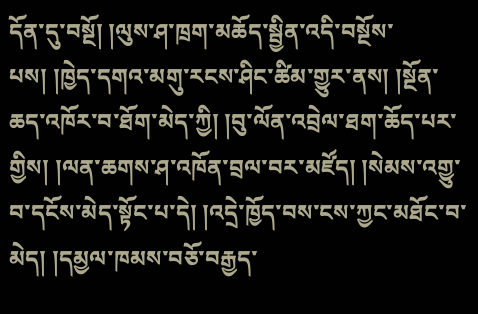དོན་དུ་བསྔོ། །ལུས་ཤ་ཁྲག་མཆོད་སྦྱིན་འདི་བསྔོས་པས། །ཁྱེད་དགའ་མགུ་རངས་ཤིང་ཚིམ་གྱུར་ནས། །སྔོན་ཆད་འཁོར་བ་ཐོག་མེད་ཀྱི། །བུ་ལོན་འབྲེལ་ཐག་ཆོད་པར་གྱིས། །ལན་ཆགས་ཤ་འཁོན་བྲལ་བར་མཛོད། །སེམས་འགྱུ་བ་དངོས་མེད་སྟོང་པ་དེ། །འདྲེ་ཁྱོད་བས་ངས་ཀྱང་མཐོང་བ་མེད། །དམྱལ་ཁམས་བཅོ་བརྒྱད་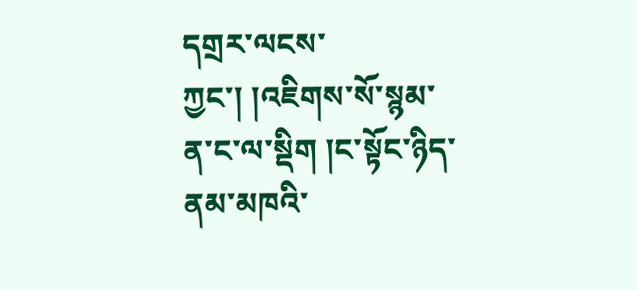དགྲར་ལངས་ཀྱང་། །འཇིགས་སོ་སྙམ་ན་ང་ལ་སྡིག །ང་སྟོང་ཉིད་ནམ་མཁའི་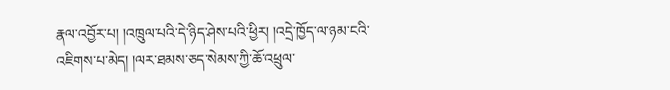རྣལ་འབྱོར་པ། །འཁྲུལ་པའི་དེ་ཉིད་ཤེས་པའི་ཕྱིར། །འདྲེ་ཁྱོད་ལ་ཉམ་ངའི་འཇིགས་པ་མེད། །ལར་ཐམས་ཅད་སེམས་ཀྱི་ཆོ་འཕྲུལ་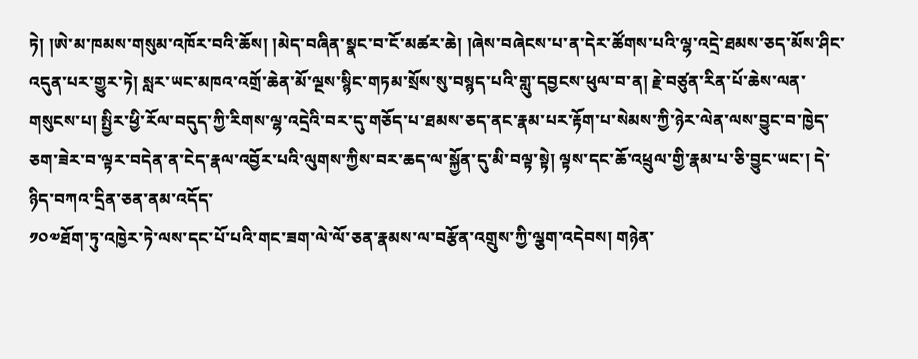ཏེ། །ཨེ་མ་ཁམས་གསུམ་འཁོར་བའི་ཆོས། །མེད་བཞིན་སྣང་བ་ངོ་མཚར་ཆེ། །ཞེས་བཞེངས་པ་ན་དེར་ཚོགས་པའི་ལྷ་འདྲེ་ཐམས་ཅད་མོས་ཤིང་འདུན་པར་གྱུར་ཏེ། སླར་ཡང་མཁའ་འགྲོ་ཆེན་མོ་ལྔས་སྙིང་གཏམ་སྲོས་སུ་བསྙད་པའི་གླུ་དབྱངས་ཕུལ་བ་ན། རྗེ་བཙུན་རིན་པོ་ཆེས་ལན་གསུངས་པ། སྤྱིར་ཕྱི་རོལ་བདུད་ཀྱི་རིགས་ལྷ་འདྲེའི་བར་དུ་གཅོད་པ་ཐམས་ཅད་ནང་རྣམ་པར་རྟོག་པ་སེམས་ཀྱི་ཉེར་ལེན་ལས་བྱུང་བ་ཁྱེད་ཅག་ཟེར་བ་ལྟར་བདེན་ན་ངེད་རྣལ་འབྱོར་པའི་ལུགས་ཀྱིས་བར་ཆད་ལ་སྐྱོན་དུ་མི་བལྟ་སྟེ། ལྟས་དང་ཆོ་འཕྲུལ་གྱི་རྣམ་པ་ཅི་བྱུང་ཡང་། དེ་ཉིད་བཀའ་དྲིན་ཅན་ནམ་འདོད་
༡༠༧ཐོག་ཏུ་འཁྱེར་ཏེ་ལས་དང་པོ་པའི་གང་ཟག་ལེ་ལོ་ཅན་རྣམས་ལ་བརྩོན་འགྲུས་ཀྱི་ལྕག་འདེབས། གཉེན་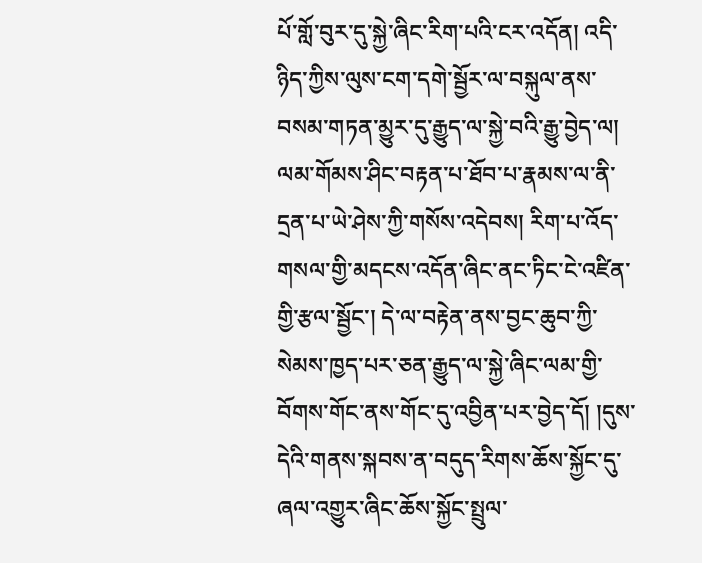པོ་གློ་བུར་དུ་སྐྱེ་ཞིང་རིག་པའི་ངར་འདོན། འདི་ཉིད་ཀྱིས་ལུས་ངག་དགེ་སྦྱོར་ལ་བསྐུལ་ནས་བསམ་གཏན་མྱུར་དུ་རྒྱུད་ལ་སྐྱེ་བའི་རྒྱུ་བྱེད་ལ། ལམ་གོམས་ཤིང་བརྟན་པ་ཐོབ་པ་རྣམས་ལ་ནི་དྲན་པ་ཡེ་ཤེས་ཀྱི་གསོས་འདེབས། རིག་པ་འོད་གསལ་གྱི་མདངས་འདོན་ཞིང་ནང་ཏིང་ངེ་འཛིན་གྱི་རྩལ་སྦྱོང་། དེ་ལ་བརྟེན་ནས་བྱང་ཆུབ་ཀྱི་སེམས་ཁྱད་པར་ཅན་རྒྱུད་ལ་སྐྱེ་ཞིང་ལམ་གྱི་བོགས་གོང་ནས་གོང་དུ་འབྱིན་པར་བྱེད་དོ། །དུས་དེའི་གནས་སྐབས་ན་བདུད་རིགས་ཆོས་སྐྱོང་དུ་ཞལ་འགྱུར་ཞིང་ཆོས་སྐྱོང་སྤྲུལ་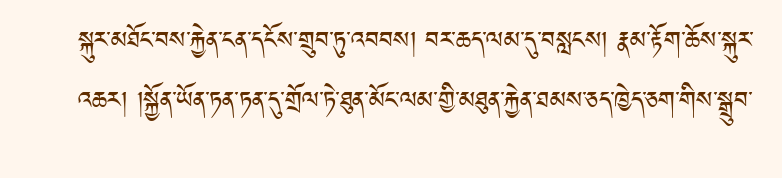སྐུར་མཐོང་བས་རྐྱེན་ངན་དངོས་གྲུབ་ཏུ་འབབས། བར་ཆད་ལམ་དུ་བསླངས། རྣམ་རྟོག་ཆོས་སྐུར་འཆར། །སྐྱོན་ཡོན་ཏན་ཏན་དུ་གྲོལ་ཏེ་ཐུན་མོང་ལམ་གྱི་མཐུན་རྐྱེན་ཐམས་ཅད་ཁྱེད་ཅག་གིས་སྒྲུབ་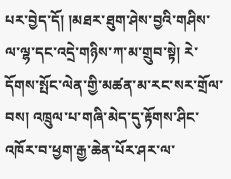པར་བྱེད་དོ། །མཐར་ཐུག་ཤེས་བྱའི་གཤིས་ལ་ལྷ་དང་འདྲེ་གཉིས་ཀ་མ་གྲུབ་སྟེ། རེ་དོགས་སྤོང་ལེན་གྱི་མཚན་མ་རང་སར་གྲོལ་བས། འཁྲུལ་པ་གཞི་མེད་དུ་རྟོགས་ཤིང་འཁོར་བ་ཕྱག་རྒྱ་ཆེན་པོར་ཤར་ལ་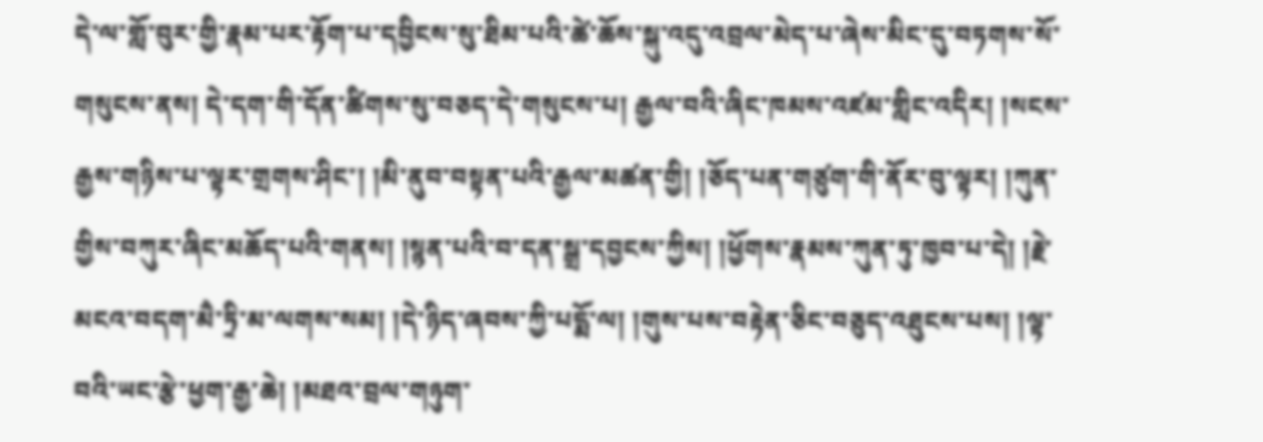དེ་ལ་གློ་བུར་གྱི་རྣམ་པར་རྟོག་པ་དབྱིངས་སུ་ཐིམ་པའི་ཚེ་ཆོས་སྐུ་འདུ་འབྲལ་མེད་པ་ཞེས་མིང་དུ་བཏགས་སོ་གསུངས་ནས། དེ་དག་གི་དོན་ཚིགས་སུ་བཅད་དེ་གསུངས་པ། རྒྱལ་བའི་ཞིང་ཁམས་འཛམ་གླིང་འདིར། །སངས་རྒྱས་གཉིས་པ་ལྟར་གྲགས་ཤིང་། །མི་ནུབ་བསྟན་པའི་རྒྱལ་མཚན་གྱི། །ཅོད་པན་གཙུག་གི་ནོར་བུ་ལྟར། །ཀུན་གྱིས་བཀུར་ཞིང་མཆོད་པའི་གནས། །སྙན་པའི་བ་དན་སྒྲ་དབྱངས་ཀྱིས། །ཕྱོགས་རྣམས་ཀུན་ཏུ་ཁྱབ་པ་དེ། །རྗེ་མངའ་བདག་མཻ་ཏྲི་མ་ལགས་སམ། །དེ་ཉིད་ཞབས་ཀྱི་པདྨོ་ལ། །གུས་པས་བརྟེན་ཅིང་བཅུད་འཐུངས་པས། །ལྟ་བའི་ཡང་རྩེ་ཕྱག་རྒྱ་ཆེ། །མཐའ་བྲལ་གཉུག་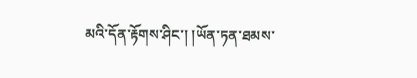མའི་དོན་རྟོགས་ཤིང་། །ཡོན་ཏན་ཐམས་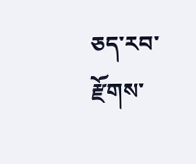ཅད་རབ་རྫོགས་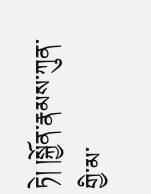ཏེ། །སྐྱོན་རྣམས་ཀུན་གྱི་མ་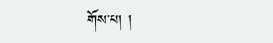གོས་པ། །